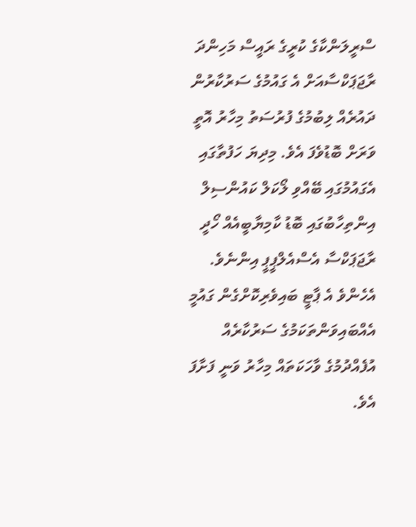ސްރީލަންކާގެ ކުރީގެ ރައީސް މަހިންދަ ރާޖަޕަކްސާއަށް އެ ގައުމުގެ ސަރުކާރުން ދައުރެއް ލިބުމުގެ ފުރުސަތު މިހާރު އޮތީ ވަރަށް ބޮޑުވެފަ އެވެ. މިދިޔަ ހަފުތާގައި އެގައުމުގައި ބޭއްވި ލޯކަލް ކައުންސިލް އިންތިހާބުގައި ބޮޑު ކާމިޔާބީއެއް ހޯދީ ރާޖަޕަކްސާ އެސްއެލްޕީޕީ އިންނެވެ. އެހެންވެ އެ ޕާޓީ ބައިވެރިކޮށްގެން ގައުމީ އެއްބައިވަންތަކަމުގެ ސަރުކާރެއް އުފެއްދުމުގެ ވާހަކަތައް މިހާރު ވަނީ ފަށާފަ އެވެ.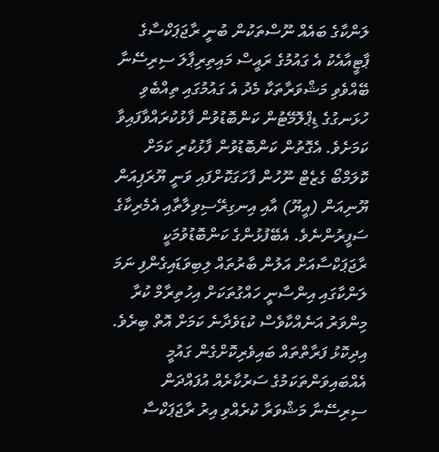ލަންކާގެ ބައެއް ނޫސްތަކުން ބުނީ ރާޖަޕަކްސާގެ ޕާޓީއާއެކު އެ ގައުމުގެ ރައީސް މައިތިރިޕާލަ ސިރިސޭނާ ބޭއްވެވި މަޝްވަރާތަކާ މެދު އެ ގައުމުގައި ތިއްބެވި ހުޅަނގުގެ ޑިޕްލޮމޭޓުން ކަންބޮޑުވުން ފާޅުކުރައްވާފައިވާ ކަމަށެވެ. އެގޮތުން ކަންބޮޑުވުން ފާޅުކުރި ކަމަށް ކޮލަމްބޯ ގެޒެޓް ނޫހުން ފާހަގަކޮށްފައި ވަނީ ޔޫރަޕިއަން ޔޫނިއަން (އީޔޫ) އާއި އިނގިރޭސިވިލާތާއި އެމެރިކާގެ ސަފީރުންނެވެ. އެބޭފުޅުންގެ ކަންބޮޑުވުމަކީ ރާޖަޕަކްސާއަށް އަލުން ބާރުތައް ލިބިވަޑައިގެންފި ނަމަ ލަންކާގައި އިންސާނީ ހައްގުތަކަށް އިހުތިރާމް ކުރާ މިންވަރު އަނެއްކާވެސް ކުޑަވެދާނެ ކަމަށް އޮތް ބިރެވެ.
އިދިކޮޅު ފަރާތްތައް ބައިވެރިކޮށްގެން ގައުމީ އެއްބައިވަންތަކަމުގެ ސަރުކާރެއް އުފައްދަން ސިރިސޭނާ މަޝްވަރާ ކުރެއްވި އިރު ރާޖަޕަކްސާ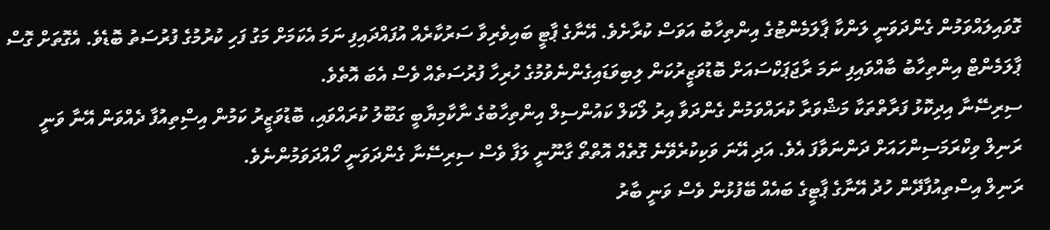ގޮވައިލައްވަމުން ގެންދަވަނީ ލަންކާ ޕާލަމެންޓުގެ އިންތިހާބު އަވަސް ކުރާށެވެ. އޭނާގެ ޕާޓީ ބައިވެރިވާ ސަރުކާރެއް އުފައްދައިފި ނަމަ އެކަމަށް މަގު ފަހި ކުރުމުގެ ފުރުސަތު ބޮޑެވެ. އެގޮތަށް ގޮސް ޕާލަމެންޓް އިންތިހާބު ބާއްވައިފި ނަމަ ރާޖަޕަކްސައަށް ބޮޑުވަޒީރުކަން ލިބިވަޑައިގެންނެވުމުގެ ހުރިހާ ފުރުސަތެއް ވެސް އެބަ އޮތެވެ.
ސިރިސޭނާ އިދިކޮޅު ފަރާތްތަކާ މަޝްވަރާ ކުރައްވަމުން ގެންދަވާ އިރު ލޯކަލް ކައުންސިލް އިންތިހާބުގެ ނާކާމިޔާބީ ގަބޫލު ކުރައްވައި، ބޮޑުވަޒީރު ކަމުން އިސްިތިއުފާ ދެއްވަން އޭނާ ވަނީ ރަނިލް ވިކްރަމަސިންހައަށް ދަންނަވާފަ އެވެ. އަދި އޭނަ ވަކިކުރެވޭނެ ގޮތެއް އޮތްތޯ ގާނޫނީ ލަފާ ވެސް ސިރިސޭނާ ގެންދަވަނީ ހޯއްދަވަމުންނެވެ.
ރަނިލް އިސްތިއުފާދޭން ހުދު އޭނާގެ ޕާޓީގެ ބައެއް ބޭފުޅުން ވެސް ވަނީ ބާރު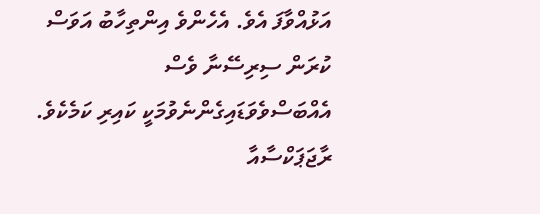އަޅުއްވާފަ އެވެ. އެހެންވެ އިންތިހާބު އަވަސް ކުރަން ސިރިސޭނާ ވެސް އެއްބަސްވެވަޑައިގެންނެވުމަކީ ކައިރި ކަމެކެވެ.
ރާޖަޕަކްސާއާ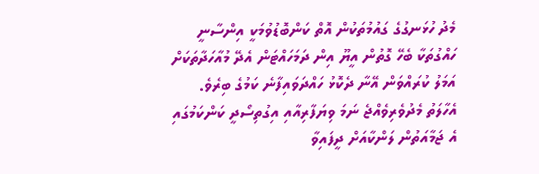މެދު ހުޅަނގުގެ ގައުމުތަކުން އޮތް ކަންބޮޑުވުމަކީ އިންސާނީ ހައްގުތަކާ ބެހޭ ގޮތުން އީޔޫ އިން ދަމަހައްޓަން އެދޭ މުއާހަދާތަކަށް އަމަލު ކުރައްވަން އޭނާ ދެކޮޅު ހައްދަވައިފާނެ ކަމުގެ ބިރެވެ. އެހާލަތު މެދުވެރިވެއްޖެ ނަމަ ވިޔަފާރިއާއި އިގުތިސޯދީ ކަންކަމުގައި އެ ޖަމާއަތުން ލަންކާއަށް ދީފައިވާ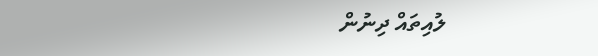ލުއިތައް ދިނުން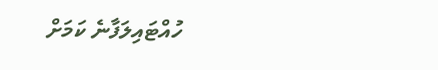ހުއްޓައިލަފާނެ ކަމަށް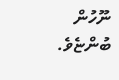ނޫހުން ބުންޏެވެ.